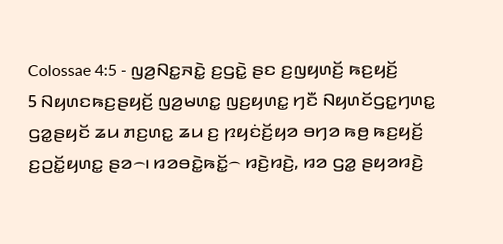Colossae 4:5 - ꤜꤤ꤬ꤡꤢ꤭ꤏꤢꤧ꤭ ꤢ꤬ꤞꤢꤧ꤭ ꤔꤢ ꤢ꤬ꤜꤟꤛꤢꤩ꤬ ꤒꤢ꤬ꤟꤢꤩ꤬
5 ꤡꤟꤛꤢꤒꤢ꤬ꤔꤟꤢꤩ꤬ ꤜꤤ꤬ꤗꤛꤢ꤭ ꤜꤢ꤬ꤟꤛꤢ꤭ ꤚꤢꤪ ꤡꤟꤛꤢꤩꤞꤢ꤭ꤚꤛꤢ꤭ ꤞꤤ꤭ꤔꤟꤢꤩ ꤘꤣ ꤊꤢ꤬ꤛꤢ꤭ ꤘꤣ ꤢ꤬ ꤐꤟꤢꤦꤢꤩ꤬ꤟꤤ ꤋꤚꤤ ꤒꤥ꤬ ꤒꤢ꤬ꤟꤢꤩ꤬ ꤢ꤬ꤑꤢꤩ꤭ꤟꤛꤢ꤭ ꤔꤤ꤮꤯ ꤙꤤꤋꤢꤧ꤭ꤒꤢꤩ꤭꤮ ꤙꤢꤧ꤬ꤙꤢꤧ꤬, ꤙꤤ ꤞꤤ꤭ ꤔꤟꤤꤙꤢꤧ꤬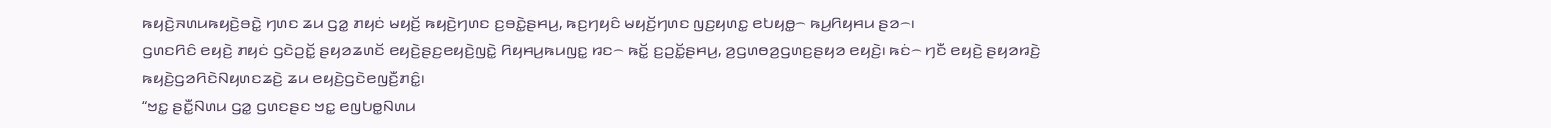ꤒꤟꤢꤧ꤬ꤏꤛꤣꤒꤟꤢꤧ꤬ꤋꤢꤧ꤭ ꤚꤛꤢ ꤘꤣ ꤞꤤ꤭ ꤊꤟꤢꤦ ꤗꤟꤢꤩ꤬ ꤒꤟꤢꤧ꤬ꤚꤛꤢ ꤢ꤬ꤋꤢꤧ꤭ꤔꤌꤣ꤬, ꤒꤢ꤬ꤚꤟꤢꤨ ꤗꤟꤢꤩ꤬ꤚꤛꤢ ꤜꤢ꤬ꤟꤛꤢ꤭ ꤕꤝꤟꤥ꤭꤮ ꤒꤣ꤬ꤖꤟꤌꤣ ꤔꤤ꤮꤯
ꤞꤛꤢꤖꤢꤨ ꤕꤟꤢꤧ꤬ ꤊꤟꤢꤦ ꤞꤢꤧꤑꤢꤩ꤭ ꤔꤟꤤꤘꤛꤢꤩ ꤕꤟꤢꤧ꤬ꤔꤢ꤬ꤕꤟꤢꤧ꤬ꤜꤢꤧ꤭ ꤖꤟꤌꤣ꤬ꤒꤣꤜꤢ꤭ ꤙꤢ꤮ ꤒꤢꤩ꤭ ꤢ꤬ꤑꤢꤩ꤭ꤔꤌꤣ꤬, ꤤ꤬ꤞꤛꤥꤤ꤬ꤞꤛꤢ꤬ꤔꤟꤤ ꤕꤟꤢꤧ꤬꤯ ꤒꤢꤦ꤮ ꤚꤢꤪ ꤕꤟꤢꤧ꤬ ꤔꤟꤤꤙꤢꤧ꤬ ꤒꤟꤢꤧ꤬ꤞꤤꤖꤢꤧꤡꤟꤛꤢꤘꤢꤧ꤬ ꤘꤣ ꤕꤟꤢꤧ꤬ꤞꤢꤧꤕꤜꤢꤪ꤬ꤊꤢꤨ꤭꤯
“ꤠꤢ꤭ ꤔꤢꤪ꤭ꤡꤛꤣ ꤞꤤ꤭ ꤞꤛꤢꤔꤢ ꤠꤢ꤭ ꤕꤜꤝꤥ꤭ꤡꤛꤣ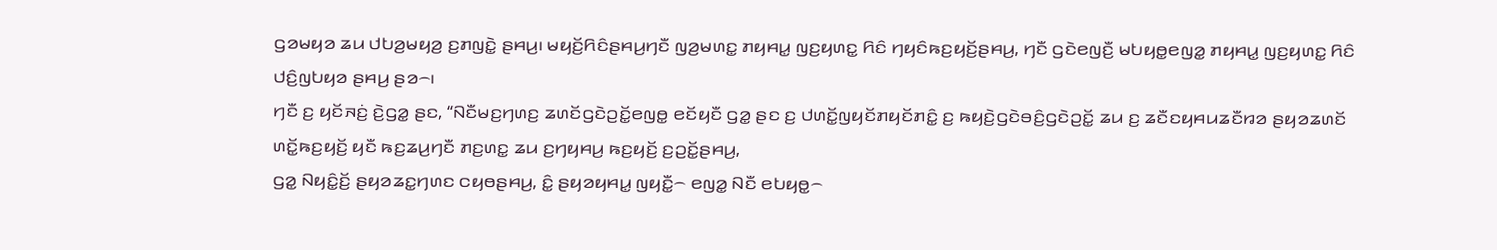ꤞꤤꤗꤟꤤ ꤘꤣ ꤓꤝꤤ꤬ꤗꤟꤤ꤬ ꤢ꤬ꤊꤜꤢꤧ꤭ ꤔꤌꤣ꤬꤯ ꤗꤟꤢꤩ꤬ꤖꤢꤨꤔꤌꤣ꤬ꤚꤢꤪ ꤜꤤ꤬ꤗꤛꤢ꤭ ꤊꤟꤌꤣ꤭ ꤜꤢ꤬ꤟꤛꤢ꤭ ꤖꤢꤨ ꤚꤟꤢꤨꤒꤢ꤬ꤟꤢꤩ꤬ꤔꤌꤣ꤬, ꤚꤢꤪ ꤞꤢꤧꤕꤜꤢꤪ꤬ ꤗꤝꤟꤥ꤭ꤕꤜꤤ꤭ ꤊꤟꤌꤣ꤭ ꤜꤢ꤬ꤟꤛꤢ꤭ ꤖꤢꤨ ꤓꤢꤨ꤬ꤜꤝꤟꤤ ꤔꤌꤣ꤬ ꤔꤤ꤮꤯
ꤚꤢꤪ ꤢ꤬ ꤟꤢꤩꤏꤢꤦ꤬ ꤢꤧ꤬ꤞꤤ꤭ ꤔꤢ, “ꤡꤢꤪꤗꤢ꤬ꤚꤛꤢ꤬ ꤘꤛꤢꤩꤞꤢꤧꤑꤢꤩ꤭ꤕꤜꤥ꤭ ꤕꤢꤩꤟꤢꤪ ꤞꤤ꤭ ꤔꤢ ꤢ꤬ ꤓꤛꤢꤩ꤭ꤜꤟꤢꤩꤊꤟꤢꤩꤊꤢꤨ꤭ ꤢ꤬ ꤒꤟꤢꤧ꤬ꤞꤢꤧꤋꤢꤨ꤬ꤞꤢꤧꤑꤢꤩ꤭ ꤘꤣ ꤢ꤬ ꤘꤢꤪꤢꤟꤌꤣꤘꤢꤪꤙꤤ ꤔꤟꤤꤘꤛꤢꤩ ꤛꤢꤩ꤭ꤒꤢ꤬ꤟꤢꤩ꤬ ꤟꤢꤪ ꤒꤢ꤬ꤘꤣ꤬ꤚꤢꤪ ꤊꤢ꤬ꤛꤢ꤭ ꤘꤣ ꤢ꤬ꤚꤟꤌꤣ꤬ ꤒꤢ꤬ꤟꤢꤩ꤬ ꤢ꤬ꤑꤢꤩ꤭ꤔꤌꤣ꤬,
ꤞꤤ꤭ ꤡꤟꤢꤨ꤭ꤢꤩ꤬ ꤔꤟꤤꤘꤢ꤭ꤚꤛꤢ ꤍꤟꤥꤔꤌꤣ꤬, ꤢꤨ꤭ ꤔꤟꤤꤟꤌꤣ꤭ ꤜꤟꤢꤪ꤭꤮ ꤕꤜꤤ꤭ ꤡꤢꤪ ꤕꤝꤟꤥ꤭꤮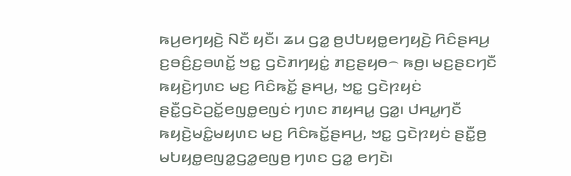ꤒꤣ꤬ꤕꤚꤟꤢꤧ꤬ ꤡꤢꤪ ꤟꤢꤪ꤯ ꤘꤣ ꤞꤤ꤭ ꤥ꤬ꤓꤝꤟꤥ꤭ꤕꤚꤟꤢꤧ꤬ ꤖꤢꤨꤔꤌꤣ꤬ ꤢ꤬ꤋꤢꤨ꤬ꤢ꤬ꤋꤛꤢꤩ꤭ ꤠꤢ꤭ ꤞꤢꤧꤊꤚꤟꤢꤦ꤭ ꤊꤢ꤬ꤔꤟꤥ꤮ ꤒꤥ꤬꤯ ꤗꤢ꤬ꤔꤢꤚꤢꤪ ꤒꤟꤢꤧ꤬ꤚꤛꤢ ꤗꤢ꤬ ꤖꤢꤨꤒꤢꤩ꤭ ꤔꤌꤣ꤬, ꤠꤢ꤭ ꤞꤢꤧꤐꤟꤢꤦ ꤔꤢꤪ꤭ꤞꤢꤧꤑꤢꤩ꤭ꤕꤜꤥ꤭ꤕꤜꤢꤦ ꤚꤛꤢ ꤊꤟꤌꤣ꤭ ꤞꤤ꤭꤯ ꤓꤌꤣ꤭ꤚꤢꤪ ꤒꤟꤢꤧ꤬ꤗꤢꤨ꤭ꤗꤟꤛꤢ ꤗꤢ꤬ ꤖꤢꤨꤒꤢꤩ꤭ꤔꤌꤣ꤬, ꤠꤢ꤭ ꤞꤢꤧꤐꤟꤢꤦ ꤔꤢꤪ꤭ꤥ꤬ ꤗꤝꤟꤥ꤭ꤕꤜꤤ꤭ꤞꤤ꤭ꤕꤜꤥ꤬ ꤚꤛꤢ ꤞꤤ꤭ ꤕꤚꤢꤧ꤯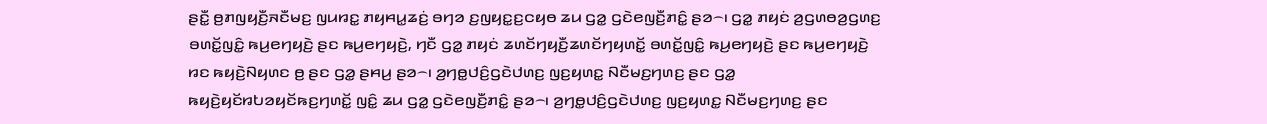ꤔꤢꤪ꤭ ꤥ꤬ꤊꤜꤟꤢꤪ꤬ꤏꤢꤪꤗꤢ꤬ ꤜꤣꤙꤢ꤭ ꤊꤟꤌꤣ꤭ꤘꤢꤦ꤬ ꤋꤚꤤ ꤢ꤬ꤜꤟꤢ꤭ꤢ꤬ꤍꤟꤥ ꤘꤣ ꤞꤤ꤭ ꤞꤢꤧꤕꤜꤢꤪ꤬ꤊꤢꤨ꤭ ꤔꤤ꤮꤯ ꤞꤤ꤭ ꤊꤟꤢꤦ ꤤ꤬ꤞꤛꤥꤤ꤬ꤞꤛꤢ꤬ ꤋꤛꤢꤩ꤭ꤜꤢꤨ꤭ ꤒꤣ꤬ꤕꤚꤟꤢꤧ꤬ ꤔꤢ ꤒꤣ꤬ꤕꤚꤟꤢꤧ꤬, ꤚꤢꤪ ꤞꤤ꤭ ꤊꤟꤢꤦ ꤘꤛꤢꤩꤚꤟꤢꤪ꤬ꤘꤛꤢꤩꤚꤟꤛꤢꤩ꤭ ꤋꤛꤢꤩ꤭ꤜꤢꤨ꤭ ꤒꤣ꤬ꤕꤚꤟꤢꤧ꤬ ꤔꤢ ꤒꤣ꤬ꤕꤚꤟꤢꤧ꤬ ꤙꤢ ꤒꤟꤢꤧ꤬ꤡꤟꤛꤢ ꤥ꤬ ꤔꤢ ꤞꤤ꤭ ꤔꤌꤣ꤬ ꤔꤤ꤮꤯ ꤤ꤬ꤚꤥ꤭ꤓꤢꤨ꤬ꤞꤢꤧꤓꤛꤢ꤬ ꤜꤢ꤬ꤟꤛꤢ꤭ ꤡꤢꤪꤗꤢ꤬ꤚꤛꤢ꤬ ꤔꤢ ꤞꤤ꤭ ꤒꤟꤢꤧ꤬ꤟꤢꤩꤙꤝꤤꤟꤢꤩꤒꤢ꤬ꤚꤛꤢꤩ꤭ ꤜꤢꤨ꤭ ꤘꤣ ꤞꤤ꤭ ꤞꤢꤧꤕꤜꤢꤪ꤬ꤊꤢꤨ꤭ ꤔꤤ꤮꤯ ꤤ꤬ꤚꤥ꤭ꤓꤢꤨ꤬ꤞꤢꤧꤓꤛꤢ꤬ ꤜꤢ꤬ꤟꤛꤢ꤭ ꤡꤢꤪꤗꤢ꤬ꤚꤛꤢ꤬ ꤔꤢ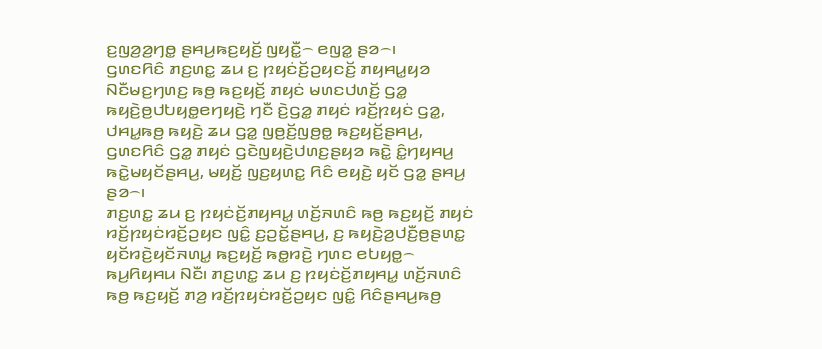ꤢ꤬ꤜꤤ꤬ꤤ꤬ꤚꤥ꤭ ꤔꤌꤣ꤬ꤒꤢ꤬ꤟꤢꤩ꤬ ꤜꤟꤢꤪ꤭꤮ ꤕꤜꤤ꤭ ꤔꤤ꤮꤯
ꤞꤛꤢꤖꤢꤨ ꤊꤢ꤬ꤛꤢ꤭ ꤘꤣ ꤢ꤬ ꤐꤟꤢꤦꤢꤩ꤬ꤑꤟꤢꤢꤩ꤬ ꤊꤟꤌꤣ꤭ꤟꤤ ꤡꤢꤪꤗꤢ꤬ꤚꤛꤢ꤬ ꤒꤥ꤬ ꤒꤢ꤬ꤟꤢꤩ꤬ ꤊꤟꤢꤦ ꤗꤛꤢꤓꤛꤢꤩ꤬ ꤞꤤ꤭ ꤒꤟꤢꤧ꤬ꤥ꤬ꤓꤝꤟꤥ꤭ꤕꤚꤟꤢꤧ꤬ ꤚꤢꤪ ꤢꤧ꤬ꤞꤤ꤭ ꤊꤟꤢꤦ ꤙꤢꤩ꤬ꤐꤟꤢꤦ ꤞꤤ꤭, ꤓꤌꤣ꤭ꤒꤥ꤬ ꤒꤟꤢꤧ꤬ ꤘꤣ ꤞꤤ꤭ ꤜꤥ꤬ꤢꤩ꤬ꤜꤥ꤬ꤥ꤭ ꤒꤢ꤬ꤟꤢꤩ꤬ꤔꤌꤣ꤬, ꤞꤛꤢꤖꤢꤨ ꤞꤤ꤭ ꤊꤟꤢꤦ ꤞꤢꤧꤜꤟꤢꤧ꤬ꤓꤛꤢ꤬ꤔꤟꤤ ꤒꤢꤧ꤭ ꤢꤨ꤭ꤚꤟꤌꤣ꤬ ꤒꤢꤧ꤭ꤗꤟꤢꤩꤔꤌꤣ꤬, ꤗꤟꤢꤩ꤬ ꤜꤢ꤬ꤟꤛꤢ꤭ ꤖꤢꤨ ꤕꤟꤢꤧ꤬ ꤟꤢꤩ ꤞꤤ꤭ ꤔꤌꤣ꤬ ꤔꤤ꤮꤯
ꤊꤢ꤬ꤛꤢ꤭ ꤘꤣ ꤢ꤬ ꤐꤟꤢꤦꤢꤩ꤬ꤊꤟꤌꤣ꤭ ꤛꤢꤩ꤬ꤏꤛꤢꤨ ꤒꤥ꤬ ꤒꤢ꤬ꤟꤢꤩ꤬ ꤊꤟꤢꤦ ꤙꤢꤩ꤬ꤐꤟꤢꤦꤙꤢꤩ꤬ꤑꤟꤢ ꤜꤢꤨ꤭ ꤢ꤬ꤑꤢꤩ꤭ꤔꤌꤣ꤬, ꤢ꤬ ꤒꤟꤢꤧ꤬ꤤ꤬ꤓꤢꤪ꤬ꤥ꤬ꤔꤛꤢ꤭ ꤟꤢꤩꤙꤢꤧ꤬ꤟꤢꤩꤏꤛꤣ꤭ ꤒꤢ꤬ꤟꤢꤩ꤬ ꤒꤥ꤭ꤙꤢꤧ꤬ ꤚꤛꤢ ꤕꤝꤟꤥ꤭꤮ ꤒꤣ꤬ꤖꤟꤌꤣ ꤡꤢꤪ꤯ ꤊꤢ꤬ꤛꤢ꤭ ꤘꤣ ꤢ꤬ ꤐꤟꤢꤦꤢꤩ꤬ꤊꤟꤌꤣ꤭ ꤛꤢꤩ꤬ꤏꤛꤢꤨ ꤒꤥ꤬ ꤒꤢ꤬ꤟꤢꤩ꤬ ꤊꤤ꤬ ꤙꤢꤩ꤬ꤐꤟꤢꤦꤙꤢꤩ꤬ꤑꤟꤢ ꤜꤢꤨ꤭ ꤖꤢꤨꤔꤌꤣ꤬ꤒꤥ꤬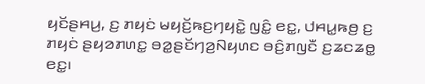ꤟꤢꤩꤔꤌꤣ꤬, ꤢ꤬ ꤊꤟꤢꤦ ꤗꤟꤢꤩ꤬ꤒꤢ꤬ꤚꤟꤢꤧ꤭ ꤜꤢꤨ꤭ ꤕꤢ꤭, ꤓꤌꤣ꤭ꤒꤥ꤬ ꤢ꤬ ꤊꤟꤢꤦ ꤔꤟꤤꤊꤛꤢ꤭ ꤋꤤ꤭ꤔꤢꤩꤚꤤ꤬ꤡꤟꤛꤢ ꤋꤢꤨ꤬ꤊꤜꤢꤪ ꤢ꤬ꤘꤢꤘꤥ꤭ ꤕꤢ꤭꤯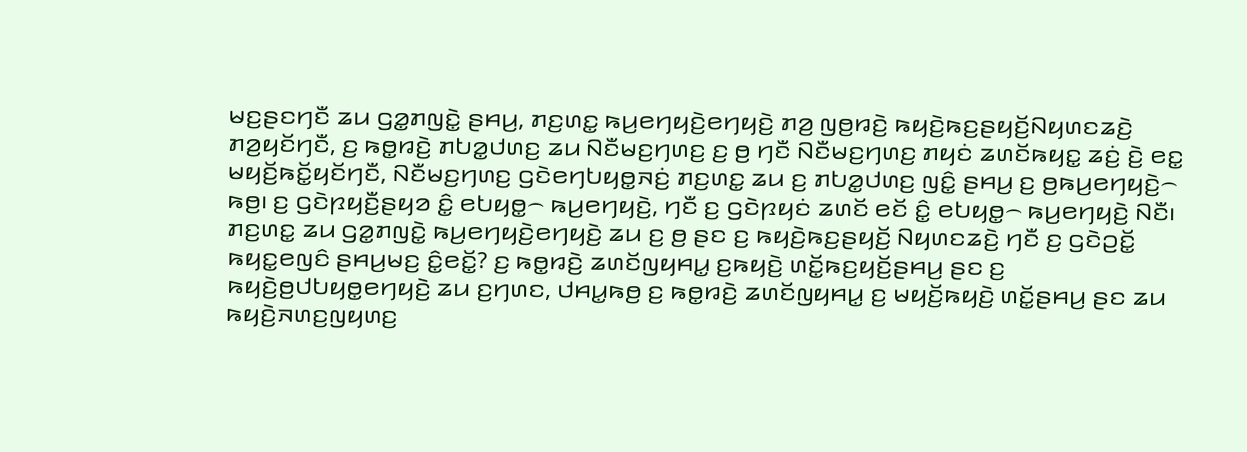ꤗꤢ꤬ꤔꤢꤚꤢꤪ ꤘꤣ ꤞꤤ꤭ꤊꤜꤢꤧ꤭ ꤔꤌꤣ꤬, ꤊꤢ꤬ꤛꤢ꤭ ꤒꤣ꤬ꤕꤚꤟꤢꤧ꤬ꤕꤚꤟꤢꤧ꤬ ꤊꤤ꤬ ꤜꤥ꤬ꤙꤢꤧ꤬ ꤒꤟꤢꤧ꤬ꤒꤢ꤬ꤔꤟꤢꤩ꤬ꤡꤟꤛꤢꤘꤢꤧ꤬ ꤊꤤ꤬ꤟꤢꤩꤚꤢꤪ, ꤢ꤬ ꤒꤥ꤭ꤙꤢꤧ꤬ ꤊꤝꤤ꤭ꤓꤛꤢ꤬ ꤘꤣ ꤡꤢꤪꤗꤢ꤬ꤚꤛꤢ꤬ ꤢ꤬ ꤥ꤬ ꤚꤢꤪ ꤡꤢꤪꤗꤢ꤬ꤚꤛꤢ꤬ ꤊꤟꤢꤦ ꤘꤛꤢꤩꤒꤟꤢ꤭ ꤘꤢꤦ꤬ ꤢꤧ꤬ ꤕꤢ꤭ ꤗꤟꤢꤩ꤬ꤒꤢꤩ꤭ꤟꤢꤩꤚꤢꤪ, ꤡꤢꤪꤗꤢ꤬ꤚꤛꤢ꤬ ꤞꤢꤧꤕꤚꤝꤟꤥ꤭ꤏꤢꤦ꤬ ꤊꤢ꤬ꤛꤢ꤭ ꤘꤣ ꤢ꤬ ꤊꤝꤤ꤭ꤓꤛꤢ꤬ ꤜꤢꤨ꤭ ꤔꤌꤣ꤬ ꤢ꤬ ꤥ꤬ꤒꤣ꤬ꤕꤚꤟꤢꤧ꤬꤮ ꤒꤥ꤬꤯ ꤢ꤬ ꤞꤢꤧꤐꤟꤢꤪ꤬ꤔꤟꤤ ꤢꤨ꤭ ꤕꤝꤟꤥ꤭꤮ ꤒꤣ꤬ꤕꤚꤟꤢꤧ꤬, ꤚꤢꤪ ꤢ꤬ ꤞꤢꤧꤐꤟꤢꤦ ꤘꤛꤢꤩ ꤕꤢꤩ ꤢꤨ꤭ ꤕꤝꤟꤥ꤭꤮ ꤒꤣ꤬ꤕꤚꤟꤢꤧ꤬ ꤡꤢꤪ꤯
ꤊꤢ꤬ꤛꤢ꤭ ꤘꤣ ꤞꤤ꤭ꤊꤜꤢꤧ꤭ ꤒꤣ꤬ꤕꤚꤟꤢꤧ꤬ꤕꤚꤟꤢꤧ꤬ ꤘꤣ ꤢ꤬ ꤥ꤬ ꤔꤢ ꤢ꤬ ꤒꤟꤢꤧ꤬ꤒꤢ꤬ꤔꤟꤢꤩ꤬ ꤡꤟꤛꤢꤘꤢꤧ꤬ ꤚꤢꤪ ꤢ꤬ ꤞꤢꤧꤑꤢꤩ꤭ ꤒꤟꤢ꤭ꤕꤜꤢꤨ ꤔꤌꤣ꤬ꤗꤢ꤬ ꤢꤨ꤭ꤕꤢꤩ꤭? ꤢ꤬ ꤒꤥ꤭ꤙꤢꤧ꤬ ꤘꤛꤢꤩꤜꤟꤌꤣ꤭ ꤢ꤬ꤒꤟꤢꤧ꤬ ꤛꤢꤩ꤭ꤒꤢ꤬ꤟꤢꤩ꤬ꤔꤌꤣ꤬ ꤔꤢ ꤢ꤬ ꤒꤟꤢꤧ꤬ꤥ꤬ꤓꤝꤟꤥ꤭ꤕꤚꤟꤢꤧ꤬ ꤘꤣ ꤢ꤬ꤚꤛꤢ, ꤓꤌꤣ꤭ꤒꤥ꤬ ꤢ꤬ ꤒꤥ꤭ꤙꤢꤧ꤬ ꤘꤛꤢꤩꤜꤟꤌꤣ꤭ ꤢ꤬ ꤗꤟꤢꤩ꤬ꤒꤟꤢꤧ꤬ ꤛꤢꤩ꤭ꤔꤌꤣ꤬ ꤔꤢ ꤘꤣ ꤒꤟꤢꤧ꤬ꤏꤛꤢ꤬ꤜꤟꤛꤢ꤬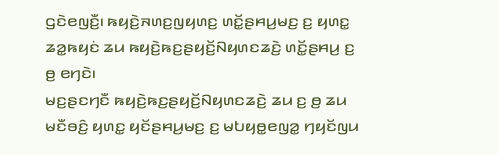ꤞꤢꤧꤕꤜꤢꤪ꤬꤯ ꤒꤟꤢꤧ꤬ꤏꤛꤢ꤬ꤜꤟꤛꤢ꤬ ꤛꤢꤩ꤭ꤔꤌꤣ꤬ꤗꤢ꤬ ꤢ꤬ ꤟꤛꤢ꤭ ꤘꤤ꤭ꤒꤟꤢꤦ ꤘꤣ ꤒꤟꤢꤧ꤬ꤒꤢ꤬ꤔꤟꤢꤩ꤬ꤡꤟꤛꤢꤘꤢꤧ꤬ ꤛꤢꤩ꤭ꤔꤌꤣ꤬ ꤢ꤬ ꤥ꤬ ꤕꤚꤢꤧ꤯
ꤗꤢ꤬ꤔꤢꤚꤢꤪ ꤒꤟꤢꤧ꤬ꤒꤢ꤬ꤔꤟꤢꤩ꤬ꤡꤟꤛꤢꤘꤢꤧ꤬ ꤘꤣ ꤢ꤬ ꤥ꤬ ꤘꤣ ꤗꤢꤪꤋꤢꤨ꤬ ꤟꤛꤢ꤭ ꤟꤢꤩꤔꤌꤣ꤬ꤗꤢ꤬ ꤢ꤬ ꤗꤝꤟꤥ꤭ꤕꤜꤤ꤭ ꤚꤟꤢꤩꤜꤣ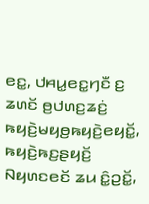ꤕꤢ꤭, ꤓꤌꤣ꤭ꤕꤢ꤭ꤚꤢꤪ ꤢ꤬ ꤘꤛꤢꤩ ꤥ꤬ꤓꤛꤢ꤬ꤘꤢꤦ꤬ ꤒꤟꤢꤧ꤬ꤗꤟꤥ꤬ꤒꤟꤢꤧ꤬ꤕꤟꤢꤩ꤭, ꤒꤟꤢꤧ꤬ꤒꤢ꤬ꤔꤟꤢꤩ꤬ ꤡꤟꤛꤢꤕꤢꤩ ꤘꤣ ꤢꤨ꤭ꤑꤢꤩ꤭,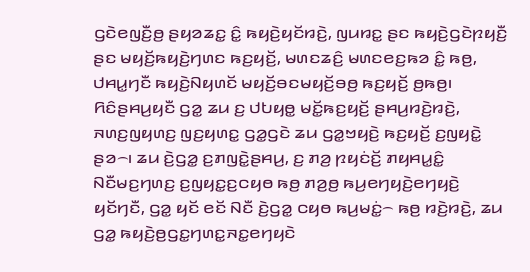ꤞꤢꤧꤕꤜꤢꤪ꤬ꤥ꤬ ꤔꤟꤤꤘꤢ꤭ ꤢꤨ꤭ ꤒꤟꤢꤧ꤬ꤟꤢꤩꤙꤢꤧ꤬, ꤜꤣꤙꤢ꤭ ꤔꤢ ꤒꤟꤢꤧ꤬ꤞꤢꤧꤐꤟꤢꤪ꤬ ꤔꤢ ꤗꤟꤢꤩ꤬ꤒꤟꤢꤧ꤬ꤚꤛꤢ ꤒꤢ꤬ꤟꤢꤩ꤬, ꤗꤛꤢꤘꤢꤨ꤬ ꤗꤛꤢꤕꤢ꤬ꤒꤤ ꤢꤨ꤭ ꤒꤥ꤬, ꤓꤌꤣ꤭ꤚꤢꤪ ꤒꤟꤢꤧ꤬ꤡꤟꤛꤢꤩ ꤗꤟꤢꤩ꤬ꤋꤢꤗꤟꤢꤩ꤬ꤋꤥ꤬ ꤒꤢ꤬ꤟꤢꤩ꤬ ꤥ꤬ꤒꤥ꤬꤯
ꤖꤢꤨꤔꤌꤣ꤬ꤟꤢꤪ ꤞꤤ꤭ ꤘꤣ ꤢ꤬ ꤓꤝꤟꤥ꤭ ꤗꤢꤩ꤭ꤒꤢ꤬ꤟꤢꤩ꤬ ꤔꤌꤣ꤬ꤙꤢꤧ꤬ꤙꤢꤧ꤬, ꤏꤛꤢ꤬ꤜꤟꤛꤢ꤬ ꤜꤢ꤬ꤟꤛꤢ꤭ ꤞꤤ꤭ꤞꤢꤧ ꤘꤣ ꤞꤤ꤭ꤠꤟꤢꤧ꤬ ꤒꤢ꤬ꤟꤢꤩ꤬ ꤢ꤬ꤜꤟꤢꤧ꤭ ꤔꤤ꤮꤯ ꤘꤣ ꤢꤧ꤬ꤞꤤ꤭ ꤢ꤬ꤊꤜꤢꤧ꤭ꤔꤌꤣ꤬, ꤢ꤬ ꤊꤤ꤬ ꤐꤟꤢꤦꤢꤩ꤬ ꤊꤟꤌꤣ꤭ꤢꤨ꤭ ꤡꤢꤪꤗꤢ꤬ꤚꤛꤢ꤬ ꤢ꤬ꤜꤟꤢ꤭ꤢ꤬ꤍꤟꤥ ꤒꤥ꤬ ꤊꤤ꤬ꤥ꤬ ꤒꤣ꤬ꤕꤚꤟꤢꤧ꤬ꤕꤚꤟꤢꤧ꤬ ꤟꤢꤩꤚꤢꤪ, ꤞꤤ꤭ ꤟꤢꤩ ꤕꤢꤩ ꤡꤢꤪ ꤢꤧ꤬ꤞꤤ꤭ ꤍꤟꤥ ꤒꤣ꤬ꤗꤢꤦ꤭꤮ ꤒꤥ꤬ ꤙꤢꤧ꤬ꤙꤢꤧ꤬, ꤘꤣ ꤞꤤ꤭ ꤒꤟꤢꤧ꤬ꤥ꤬ꤞꤢ꤭ꤚꤛꤢ꤭ꤏꤢ꤭ꤕꤚꤟꤢꤧ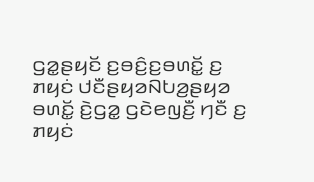ꤞꤤ꤭ꤔꤟꤢꤩ ꤢ꤬ꤋꤢꤨ꤬ꤢ꤬ꤋꤛꤢꤩ꤭ ꤢ꤬ ꤊꤟꤢꤦ ꤓꤢꤪꤔꤟꤤꤡꤝꤤ꤬ꤔꤟꤤ ꤋꤛꤢꤩ꤭ ꤢꤧ꤬ꤞꤤ꤭ ꤞꤢꤧꤕꤜꤢꤪ꤬ ꤚꤢꤪ ꤢ꤬ ꤊꤟꤢꤦ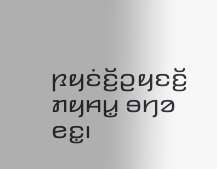ꤐꤟꤢꤦꤢꤩ꤬ꤑꤟꤢꤢꤩ꤬ ꤊꤟꤌꤣ꤭ ꤋꤚꤤ ꤕꤢ꤭꤯